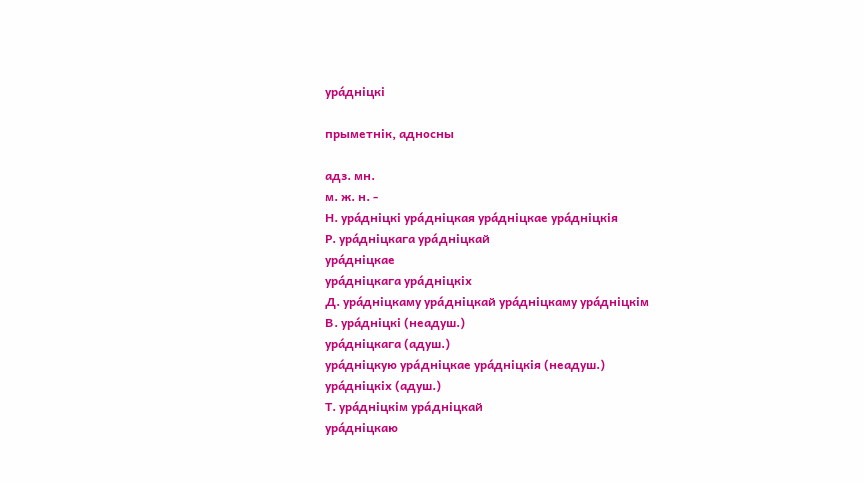ура́дніцкі

прыметнік, адносны

адз. мн.
м. ж. н. -
Н. ура́дніцкі ура́дніцкая ура́дніцкае ура́дніцкія
Р. ура́дніцкага ура́дніцкай
ура́дніцкае
ура́дніцкага ура́дніцкіх
Д. ура́дніцкаму ура́дніцкай ура́дніцкаму ура́дніцкім
В. ура́дніцкі (неадуш.)
ура́дніцкага (адуш.)
ура́дніцкую ура́дніцкае ура́дніцкія (неадуш.)
ура́дніцкіх (адуш.)
Т. ура́дніцкім ура́дніцкай
ура́дніцкаю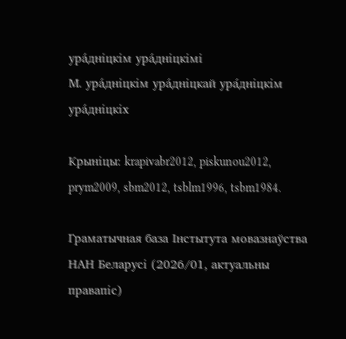ура́дніцкім ура́дніцкімі
М. ура́дніцкім ура́дніцкай ура́дніцкім ура́дніцкіх

Крыніцы: krapivabr2012, piskunou2012, prym2009, sbm2012, tsblm1996, tsbm1984.

Граматычная база Інстытута мовазнаўства НАН Беларусі (2026/01, актуальны правапіс)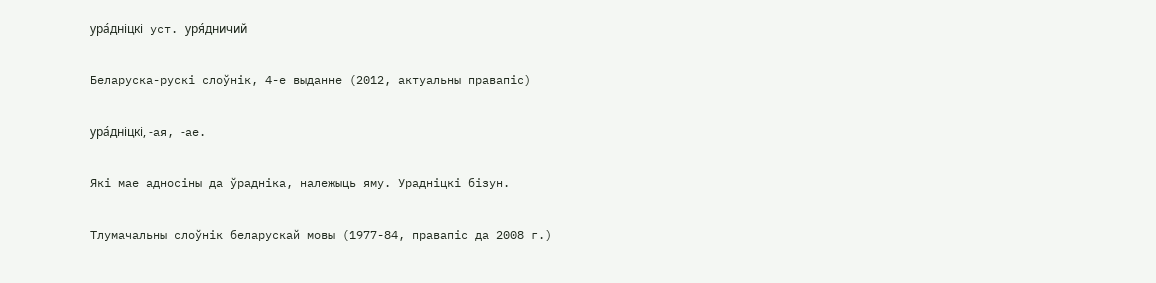ура́дніцкі уст. уря́дничий

Беларуска-рускі слоўнік, 4-е выданне (2012, актуальны правапіс)

ура́дніцкі, ‑ая, ‑ае.

Які мае адносіны да ўрадніка, належыць яму. Урадніцкі бізун.

Тлумачальны слоўнік беларускай мовы (1977-84, правапіс да 2008 г.)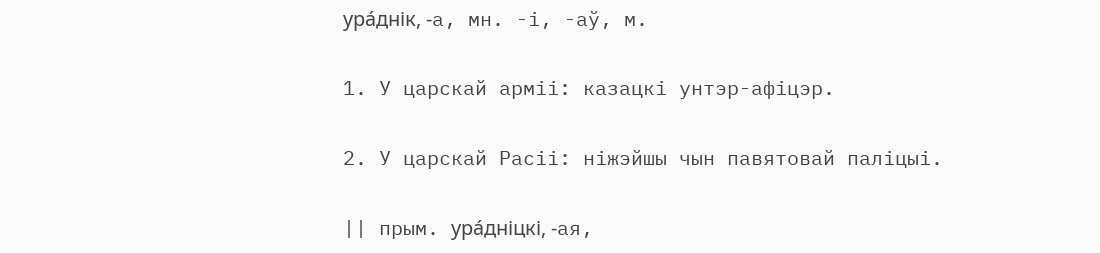ура́днік, -а, мн. -і, -аў, м.

1. У царскай арміі: казацкі унтэр-афіцэр.

2. У царскай Расіі: ніжэйшы чын павятовай паліцыі.

|| прым. ура́дніцкі, -ая,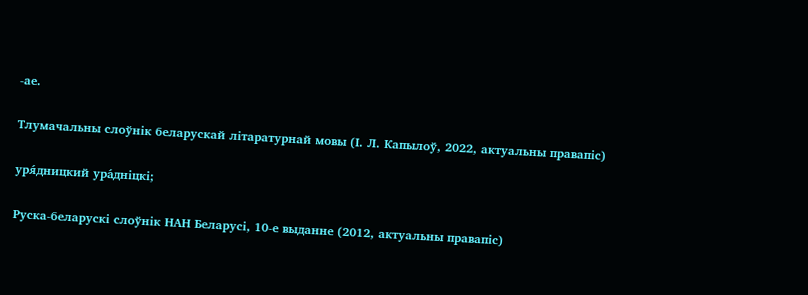-ае.

Тлумачальны слоўнік беларускай літаратурнай мовы (І. Л. Капылоў, 2022, актуальны правапіс)

уря́дницкий ура́дніцкі;

Руска-беларускі слоўнік НАН Беларусі, 10-е выданне (2012, актуальны правапіс)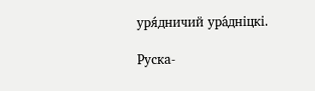уря́дничий ура́дніцкі.

Руска-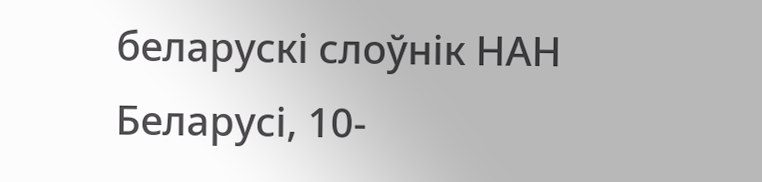беларускі слоўнік НАН Беларусі, 10-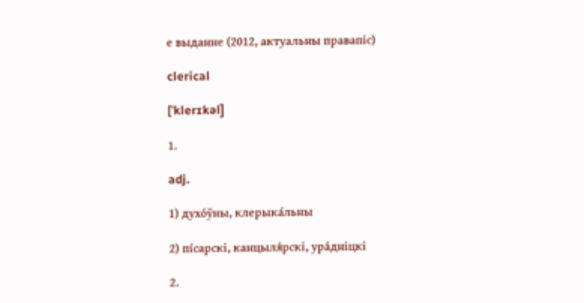е выданне (2012, актуальны правапіс)

clerical

[ˈklerɪkəl]

1.

adj.

1) духо́ўны, клерыка́льны

2) пі́сарскі, канцыля́рскі, ура́дніцкі

2.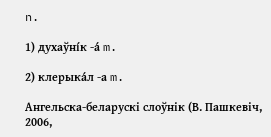n.

1) духаўні́к -а́ m.

2) клерыка́л -а m.

Ангельска-беларускі слоўнік (В. Пашкевіч, 2006,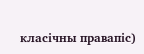класічны правапіс)